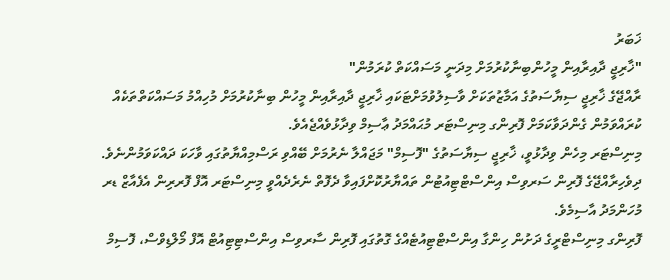ޚަބަރު
"ޚާރިޖީ ދާއިރާއިން މީހުންބިނާކުރުމަށް މިދަނީ މަސައްކަތް ކުރަމުން"
ރާއްޖޭގެ ޚާރިޖީ ސިޔާސަތުގެ އަމާޒުތަކަށް ވާސިލުވުމަށްޓަކައި ޚާރިޖީ ދާއިރާއިން މީހުން ބިނާކުރުމަށް މުހިއްމު މަސައްކަތްތަކެއް ކުރައްވަމުން ގެންދަވާކަމަށް ފޮރިންގ މިނިސްޓަރ މުޙައްމަދު ޢާސިމް ވިދާޅުވެއްޖެއެވެ.
މިނިސްޓަރ މިހެން ވިދާޅުވީ، ޚާރިޖީ ސިޔާސަތުގެ "ފޮސިމް" މަޖައްލާ ނެރުމަށް ބޭއްވި ރަސްމިއްޔާތުގައި ވާހަކަ ދައްކަވަމުންނެވެ. ދިވެހިރާއްޖޭގެ ފޮރިން ސަރވިސް އިންސްޓްޓިއުޓުން ތައްޔާރުކޮށްފައިވާ ދެފޮތް ނެރެދެއްވީ މިނިސްޓަރ އޮފް ފޮރރިން އެފެއާޒް ޑރ މުހަންމަދު އާސިމެވެ.
ފޮރިންގ މިނިސްޓްރީގެ ދަށުން ހިންގާ އިންސްޓްޓިއުޓެއްގެ ގޮތުގައި ފޮރިން ސާރވިސް އިންސްޓިޓިއުޓް އޮފް މޯލްޑިވްސް، ފޮސިމް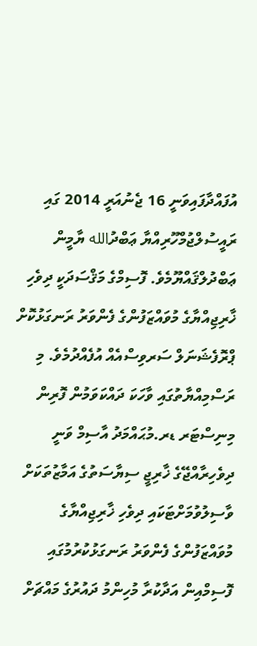އުފައްދާފައިވަނީ 16 ޖެނުއަރީ 2014 ގައި ރައީސުލްޖުމްހޫރިއްޔާ ޢަބްދުالله ޔާމީން ޢަބްދުލްޤައްޔޫމެވެ. ފޮސިމްގެ މަޤްސަދަކީ ދިވެހި ޚާރިޖިއްޔާގެ މުވައްޒަފުންގެ ފެންވަރު ރަނގަޅުކޮށް ޕްރޮފެޝަނަލް ސަރވިސްއެއް އުފެއްދުމެވެ. މި ރަސްމިއްޔާތުގައި ވާހަކަ ދައްކަވަމުން ފޮރިން މިނިސްޓަރ ޑރ.މުޙައްމަދު އާސިމް ވަނީ ދިވެހިރާއްޖޭގެ ޚާރިޖީ ސިޔާސަތުގެ އަމާޒުތަކަށް ވާސިލުވުމަށްޓަކައި ދިވެހި ޚާރިޖިއްޔާގެ މުވައްޒަފުންގެ ފެންވަރު ރަނގަޅުކުރުމުގައި ފޮސިމްއިން އަދާކުރާ މުހިންމު ދައުރުގެ މައްޗަށް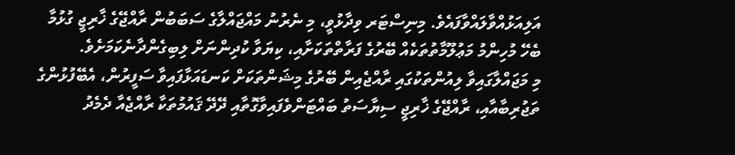އަލިއަޅުއްވާލައްވާފައެވެ. މިނިސްޓަރ ވިދާޅުވީ، މި ނެރުނު މައްޖައްލާގެ ސަބަބުން ރާއްޖޭގެ ޚާރިޖީ ގުޅުމާ ބެހޭ މުހިންމު މަޢުލޫމާތުތަކެއް ބޭރުގެ ފަރާތްތަކަށާއި، ކިޔަވާ ކުދިންނަށް ލިބިގެންދާނެކަމަށެވެ.
މި މަޖައްލާގައިވާ ލިއުންތަކުގައި ރާއްޖެއިން ބޭރުގެ މިޝަންތަކަށް ކަނޑައަޅާފައިވާ ސަފީރުން، އެބޭފުޅުންގެ ތަޖުރިބާއާއި، ރާއްޖޭގެ ޚާރިޖީ ސިޔާސަތު ބައްޓަންވެފައިވާގޮތާއި ދޭދޭ ޤައުމުތަކާ ރާއްޖެއާ ދެމެދު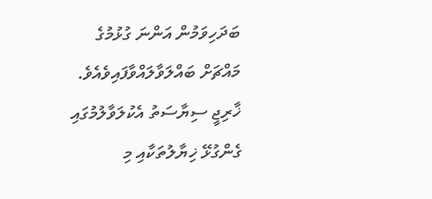ބަދަހިވަމުން އަންނަ ގުޅުމުގެ މައްޗަށް ބައްލަވާލައްވާފައިވެއެވެ. ޚާރިޖީ ސިޔާސަތު އެކުލަވާލުމުގައި ގެންގުޅޭ ޚިޔާލުތަކާއި މި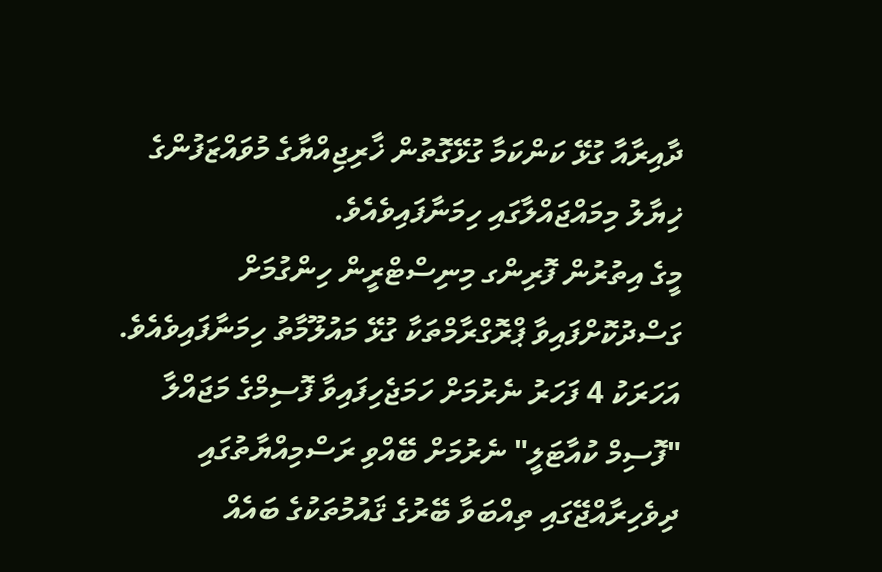ދާއިރާއާ ގުޅޭ ކަންކަމާ ގުޅޭގޮތުން ޚާރިޖިއްޔާގެ މުވައްޒަފުންގެ ޚިޔާލު މިމައްޖައްލާގައި ހިމަނާފައިވެއެވެ.
މީގެ އިތުރުން ފޮރިންގ މިނިސްޓްރީން ހިންގުމަށް ގަސްދުކޮށްފައިވާ ޕްރޮގްރާމްތަކާ ގުޅޭ މައުލޫމާތު ހިމަނާފައިވެއެވެ. އަހަރަކު 4 ފަހަރު ނެރުމަށް ހަމަޖެހިފައިވާ ފޮސިމްގެ މަޖައްލާ "ފޮސިމް ކުއާޓަލީ" ނެރުމަށް ބޭއްވި ރަސްމިއްޔާތުގައި ދިވެހިރާއްޖޭގައި ތިއްބަވާ ބޭރުގެ ޤައުމުތަކުގެ ބައެއް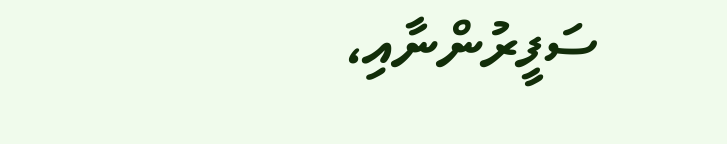ސަފީރުންނާއި،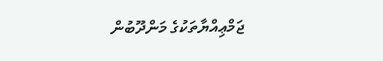ޖަމްޢިއްޔާތަކުގެ މަންދޫބުން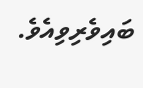ބައިވެރިވިއެވެ.